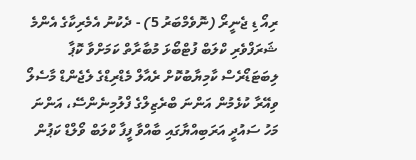ރިއޯ ޑި ޖެނީރޯ (ނޮވެމްބަރު 5) - ދެކުނު އެމެރިކާގެ އެންމެ ޝަރަފްވެރި ކްލަބް ފުޓްބޯޅަ މުބާރާތް ކަމަށްވާ ކޮޕާ ލިބަޓަޑޯރެސް ކާމިޔާބުކޮށް ރެއާލް މެޑްރިޑްގެ ލެޖެންޑް މާސެލޯ ވިއޭރާ ކުޅެމުން އަންނަ ބްރެޒިލްގެ ފްލުމިނެންސޭ، އަންނަ މަހު ސައުދީ އަރަބިއްޔާގައި ބާއްވާ ފީފާ ކްލަބް ވޯލްޑް ކަޕުން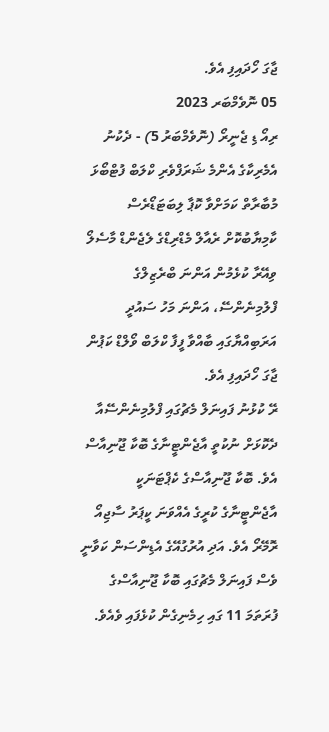ޖާގަ ހޯދައިފި އެވެ.
05 ނޮވެމްބަރ 2023
ރިއޯ ޑި ޖެނީރޯ (ނޮވެމްބަރު 5) - ދެކުނު އެމެރިކާގެ އެންމެ ޝަރަފްވެރި ކްލަބް ފުޓްބޯޅަ މުބާރާތް ކަމަށްވާ ކޮޕާ ލިބަޓަޑޯރެސް ކާމިޔާބުކޮށް ރެއާލް މެޑްރިޑްގެ ލެޖެންޑް މާސެލޯ ވިއޭރާ ކުޅެމުން އަންނަ ބްރެޒިލްގެ ފްލުމިނެންސޭ، އަންނަ މަހު ސައުދީ އަރަބިއްޔާގައި ބާއްވާ ފީފާ ކްލަބް ވޯލްޑް ކަޕުން ޖާގަ ހޯދައިފި އެވެ.
ރޭ ކުޅުނު ފައިނަލް މެޗުގައި ފްލުމިނެންސޭއާ ދެކޮޅަށް ނުކުތީ އާޖެންޓީނާގެ ބޮކާ ޖޫނިއާސް އެވެ. ބޮކާ ޖޫނިއާސްގެ ކެޕްޓަނަކީ އާޖެންޓީނާގެ ކުރީގެ އެއްވަނަ ކީޕަރު ސާޖިއޯ ރޮމޭރޯ އެވެ. އަދި އުރުގުއޭގެ އެޑިންސަން ކަވާނީ ވެސް ފައިނަލް މެޗުގައި ބޮކާ ޖޫނިއާސްގެ ފުރަތަމަ 11 ގައި ހިމެނިގެން ކުޅެފައި ވެއެވެ.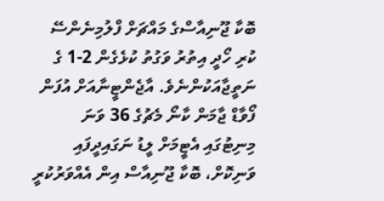ބޮކާ ޖޫނިއާސްގެ މައްޗަށް ފްލުމިނެންސޭ ކުރި ހޯދީ އިތުރު ވަގުތު ކުޅެގެން 2-1 ގެ ނަތީޖާއަކުންނެވެ. އާޖެންޓީނާއަށް އުފަން ފޯވާޑް ޖާމަން ކާނޯ މެޗުގެ 36 ވަނަ މިނިޓުގައި އެޓީމަށް ލީޑު ނަގައިދީފައި ވަނިކޮށް، ބޮކާ ޖޫނިއާސް އިން އެއްވަރުކުރީ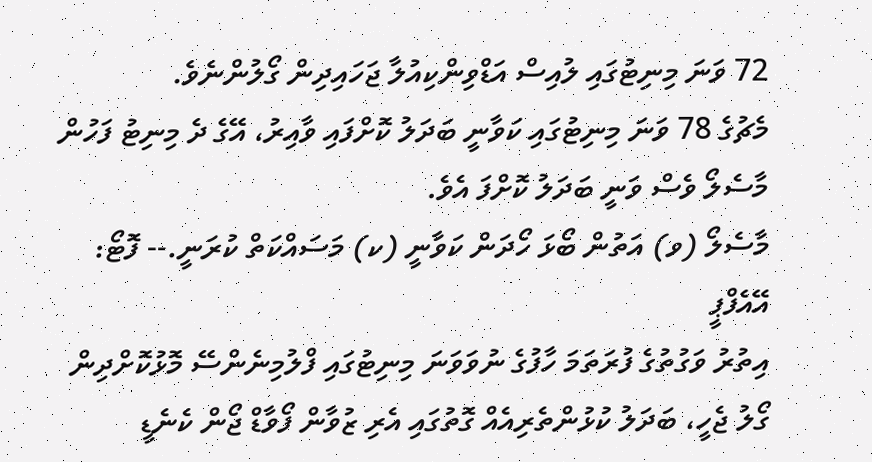72 ވަނަ މިނިޓުގައި ލުއިސް އަޑްވިންކިއުލާ ޖަހައިދިން ގޯލުންނެވެ.
މެޗުގެ 78 ވަނަ މިނިޓުގައި ކަވާނީ ބަދަލު ކޮށްފައި ވާއިރު، އޭގެ ދެ މިނިޓު ފަހުން މާސެލޯ ވެސް ވަނީ ބަދަލު ކޮށްފަ އެވެ.
މާސެލޯ (ވ) އަތުން ބޯޅަ ހޯދަން ކަވާނީ (ކ) މަސައްކަތް ކުރަނީ.-- ފޮޓޯ: އޭއެފްޕީ
އިތުރު ވަގުތުގެ ފުރަތަމަ ހާފުގެ ނުވަވަނަ މިނިޓުގައި ފްލުމިނެންސޭ މޮޅުކޮށްދިން ގޯލު ޖެހީ، ބަދަލު ކުޅުންތެރިއެއް ގޮތުގައި އެރި ޒުވާން ފޯވާޑް ޖޯން ކެނެޑީ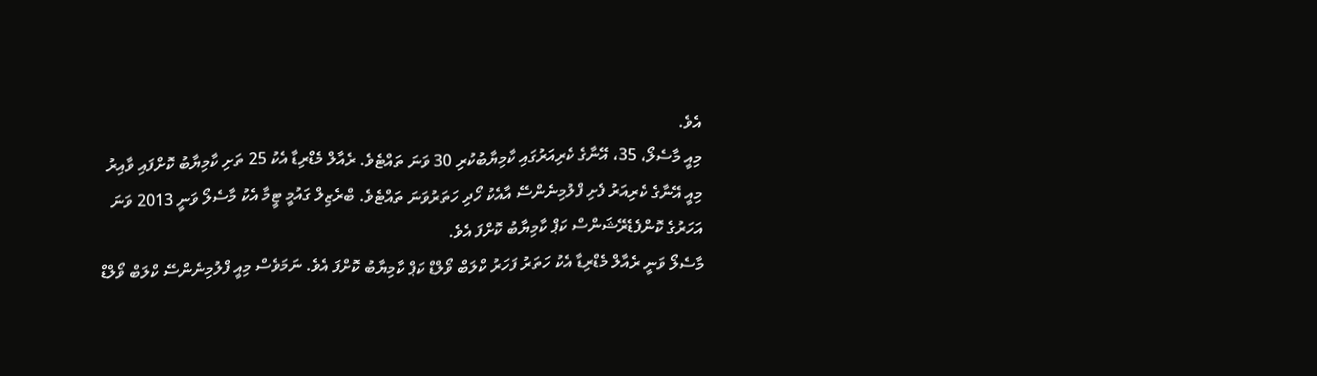އެވެ.
މިއީ މާސެލޯ، 35، އޭނާގެ ކެރިއަރުގައި ކާމިޔާބުކުރި 30 ވަނަ ތައްޓެވެ. ރެއާލް މެޑްރިޑާ އެކު 25 ތަށި ކާމިޔާބު ކޮށްފައި ވާއިރު މިއީ އޭނާގެ ކެރިއަރު ފެށި ފްލުމިނެންސޭ އާއެކު ހޯދި ހަތަރުވަނަ ތައްޓެވެ. ބްރެޒިލް ގައުމީ ޓީމާ އެކު މާސެލޯ ވަނީ 2013 ވަނަ އަހަރުގެ ކޮންފެޑެރޭޝަންސް ކަޕް ކާމިޔާބު ކޮށްފަ އެވެ.
މާސެލޯ ވަނީ ރެއާލް މެޑްރިޑާ އެކު ހަތަރު ފަހަރު ކްލަބް ވޯލްޑް ކަޕް ކާމިޔާބު ކޮށްފަ އެވެ. ނަމަވެސް މިއީ ފްލުމިނެންސޭ ކްލަބް ވޯލްޑް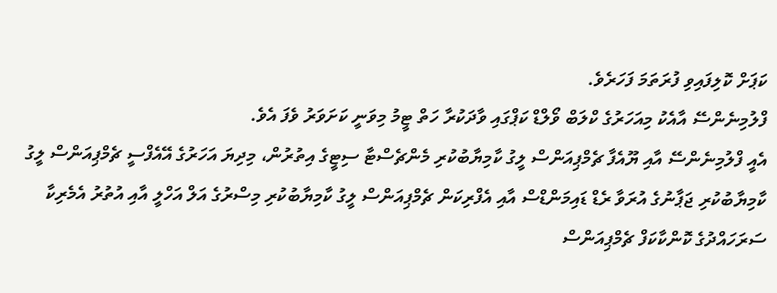ކަޕަށް ކޮލިފައިވި ފުރަތަމަ ފަހަރެވެ.
ފްލުމިނެންސޭ އާއެކު މިއަހަރުގެ ކްލަބް ވޯލްޑް ކަޕްގައި ވާދަކުރާ ހަތް ޓީމު މިވަނީ ކަށަވަރު ވެފަ އެވެ.
އެއީ ފްލުމިނެންސޭ އާއި ޔޫއެފާ ޗެމްޕިއަންސް ލީގު ކާމިޔާބުކުރި މެންޗެސްޓާ ސިޓީގެ އިތުރުން، މިދިޔަ އަހަރުގެ އޭއެފްސީ ޗެމްޕިއަންސް ލީގު ކާމިޔާބުކުރި ޖަޕާނުގެ އުރަވާ ރެޑް ޑައިމަންޑްސް އާއި އެފްރިކަން ޗެމްޕިއަންސް ލީގު ކާމިޔާބުކުރި މިސްރުގެ އަލް އަހްލީ އާއި އުތުރު އެމެރިކާ ސަރަހައްދުގެ ކޮންކާކަފް ޗެމްޕިއަންސް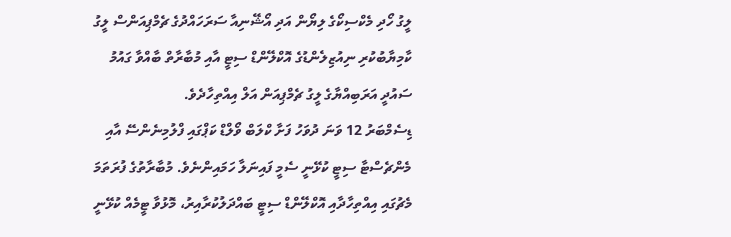ލީގު ހޯދި މެކްސިކޯގެ ލިޔޯން އަދި އޯޝޭނިއާ ސަރަހައްދުގެ ޗެމްޕިއަންސް ލީގު ކާމިޔާބުކުރި ނިއުޒިލެންޑުގެ އޮކްލޭންޑް ސިޓީ އާއި މުބާރާތް ބާއްވާ ގައުމު ސައުދީ އަރަބިއްޔާގެ ލީގު ޗެމްޕިއަން އަލް އިއްތިހާދެވެ.
ޑިސެމްބަރު 12 ވަނަ ދުވަހު ފަށާ ކްލަބް ވޯލްޑް ކަޕްގައި ފްލުމިނެންސޭ އާއި މެންޗެސްޓާ ސިޓީ ކުޅޭނީ ސެމީ ފައިނަލާ ހަމައިންނެވެ. މުބާރާތުގެ ފުރަތަމަ މެޗުގައި އިއްތިހާދާއި އޮކްލޭންޑް ސިޓީ ބައްދަލުކުރާއިރު، މޮޅުވާ ޓީމެއް ކުޅޭނީ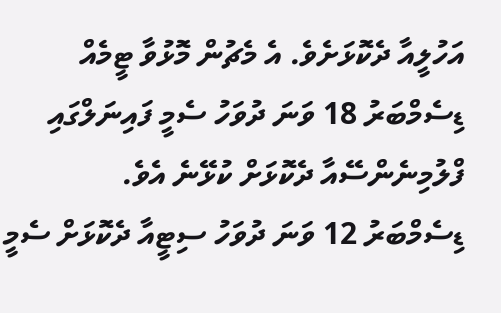އަހުލީއާ ދެކޮޅަށެވެ. އެ މެޗުން މޮޅުވާ ޓީމެއް ޑިސެމްބަރު 18 ވަނަ ދުވަހު ސެމީ ފައިނަލްގައި ފްލުމިނެންސޭއާ ދެކޮޅަށް ކުޅޭނެ އެވެ.
ޑިސެމްބަރު 12 ވަނަ ދުވަހު ސިޓީއާ ދެކޮޅަށް ސެމީ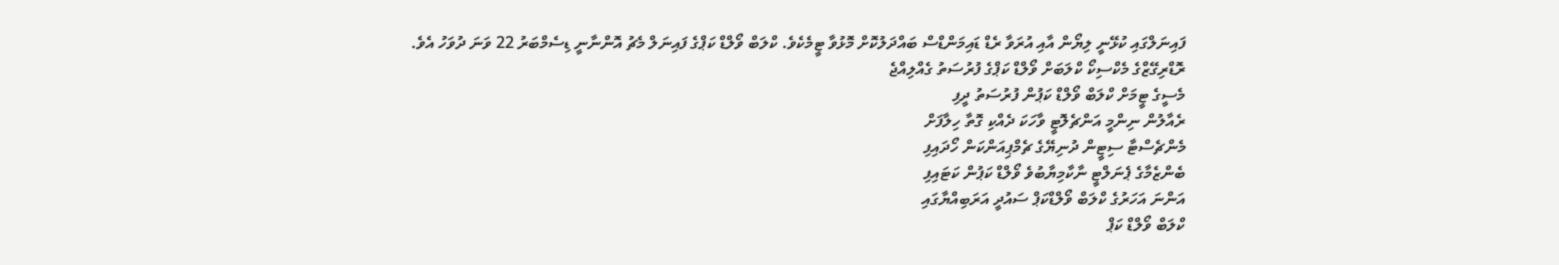ފައިނަލްގައި ކުޅޭނީ ލިޔޯން އާއި އުރަވާ ރެޑް ޑައިމަންޑްސް ބައްދަލުކޮށް މޮޅުވާ ޓީމެކެވެ. ކްލަބް ވޯލްޑް ކަޕްގެ ފައިނަލް މެޗު އޮންނާނީ ޑިސެމްބަރު 22 ވަނަ ދުވަހު އެވެ.
ރޮޑްރިގޭޒްގެ މެކްސިކޯ ކްލަބަށް ވޯލްޑް ކަޕްގެ ފުރުސަތު ގެއްލިއްޖެ
މެސީގެ ޓީމަށް ކްލަބް ވޯލްޑް ކަޕުން ފުރުސަތު ދީފި
ރެއާލުން ނިންމީ އަންޗެލޮޓީ ވާހަކަ ދެއްކި ގޮތާ ހިލާފަށް
މެންޗެސްޓާ ސިޓީން ދުނިޔޭގެ ޗެމްޕިއަންކަން ހޯދައިފި
ބެންޒެމާގެ ޕެނަލްޓީ ނާކާމިޔާބުވެ ވޯލްޑް ކަޕުން ކަޓައިފި
އަންނަ އަހަރުގެ ކްލަބް ވޯލްޑްކަޕް ސައުދީ އަރަބިއްޔާގައި
ކްލަބް ވޯލްޑް ކަޕް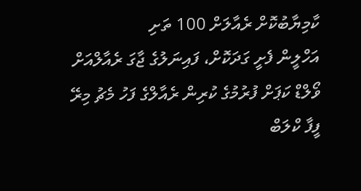ކާމިޔާބުކޮށް ރެއާލަށް 100 ތަށި
އަހްލީން ފެށީ ގަދަކޮށް، ފައިނަލުގެ ޖާގަ ރެއާލްއަށް
ވޯލްޑް ކަޕަށް ފުރުމުގެ ކުރިން ރެއާލްގެ ފަހު މެޗު މިރޭ
ފީފާ ކްލަބް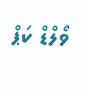ވޯލްޑް ކަޕް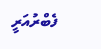ފެބްރުއަރީ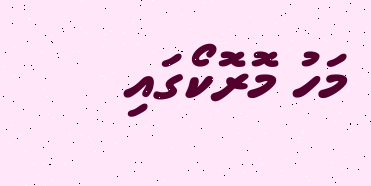މަހު މޮރޮކޯގައި